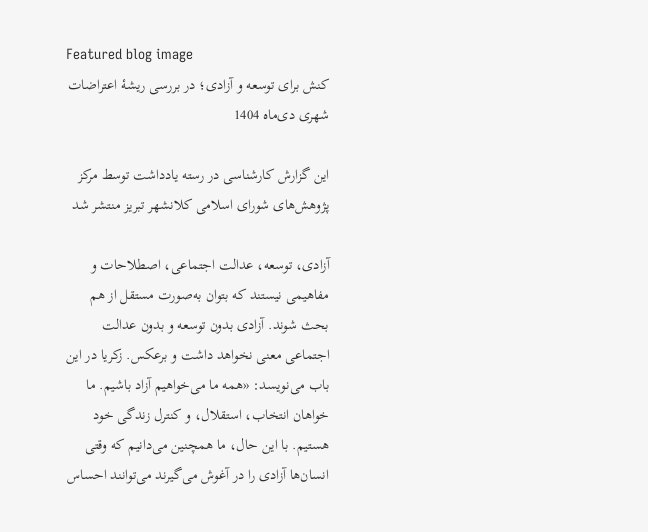Featured blog image
کنش برای توسعه و آزادی؛ در بررسی ریشۀ اعتراضات شهری دی‌ماه 1404

این گزارش کارشناسی در رسته یادداشت توسط مرکز پژوهش‌های شورای اسلامی کلانشهر تبریز منتشر شد

آزادی، توسعه، عدالت اجتماعی، اصطلاحات و مفاهیمی نیستند که بتوان به‌صورت مستقل از هم بحث شوند. آزادی بدون توسعه و بدون عدالت اجتماعی معنی نخواهد داشت و برعکس. زکریا در این باب می‌نویسد: «همه ما می‌خواهیم آزاد باشیم. ما خواهان انتخاب، استقلال، و کنترل زندگی خود هستیم. با این حال، ما همچنین می‌دانیم که وقتی انسان‌ها آزادی را در آغوش می‌گیرند می‌توانند احساس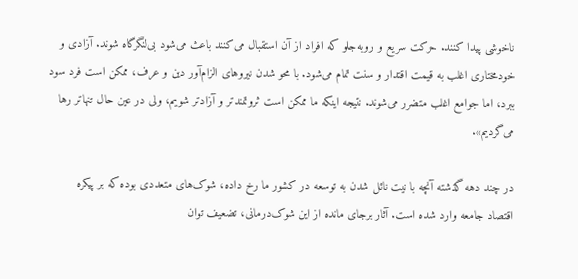ناخوشی پیدا کنند. حرکت سریع و روبه‌جلو که افراد از آن استقبال می‌کنند باعث می‌شود بی‌لنگرگاه شوند. آزادی و خودمختاری اغلب به قیمت اقتدار و سنت تمام می‌شود. با محو شدن نیروهای الزام‌آور دین و عرف، ممکن است فرد سود ببرد، اما جوامع اغلب متضرر می‌شوند. نتیجه اینکه ما ممکن است ثروتمندتر و آزادتر شویم، ولی در عین حال تنهاتر رها می‌گردیم».

در چند دهه گذشته آنچه با نیت نائل شدن به توسعه در کشور ما رخ داده، شوک‌‌های متعددی بوده که بر پیکره اقتصاد جامعه وارد شده است. آثار برجای مانده از این شوک‌درمانی، تضعیف توان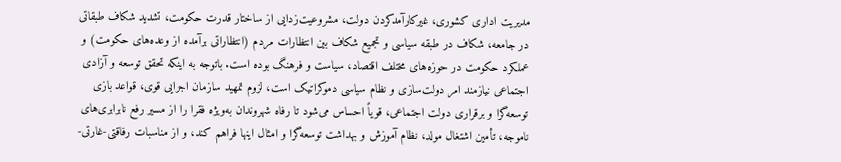مدیریت اداری کشوری، غیرکارآمدکردن دولت، مشروعیت‌زدایی از ساختار قدرت حکومت، تشدید شکاف طبقاتی در جامعه، شکاف در طبقه سیاسی و تجمیع شکاف بین انتظارات مردم (انتظاراتی برآمده از وعده‌های حکومت) و عملکرد حکومت در حوزه‌های مختلف اقتصاد، سیاست و فرهنگ بوده است. باتوجه به اینکه تحقق توسعه و آزادی اجتماعی نیازمند امر دولت‌سازی و نظام سیاسی دموکراتیک است، لزوم تمهید سازمان اجرایی قوی، قواعد بازی توسعه‌گرا و برقراری دولت اجتماعی، قویاً احساس می‌شود تا رفاه شهروندان به‌ویژه فقرا را از مسیر رفع نابرابری‌های ناموجه، تأمین اشتغال مولد، نظام آموزش و بهداشت توسعه‌گرا و امثال اینها فراهم کند، و از مناسبات رفاقتی-غارتی-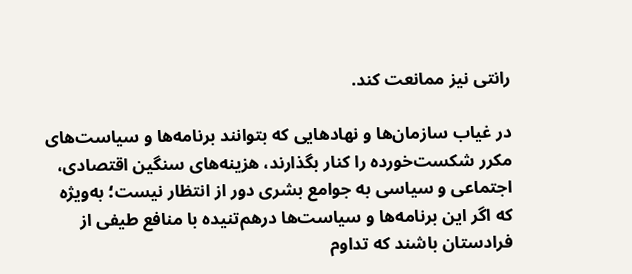رانتی نیز ممانعت کند.

در غیاب سازمان‌ها و نهادهایی که بتوانند برنامه‌ها و سیاست‌های مکرر شکست‌خورده را کنار بگذارند، هزینه‌های سنگین اقتصادی، اجتماعی و سیاسی به جوامع بشری دور از انتظار نیست؛ به‌ویژه که اگر این برنامه‌ها و سیاست‌ها درهم‌تنیده با منافع طیفی از فرادستان باشند که تداوم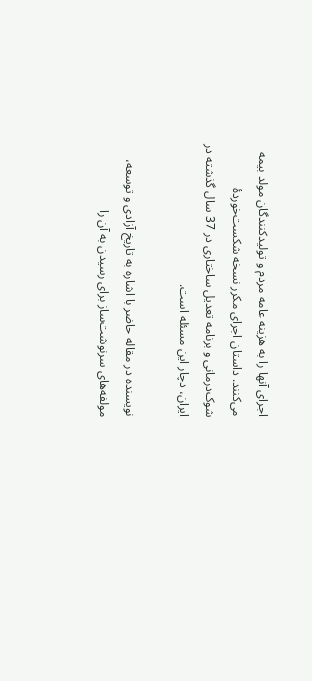اجرای آنها را به هزینه عامه مردم و تولیدکنندگان مولد بیمه می‌کنند. داستان اجرای مکرر نسخه شکست‌خوردۀ شوک‌درمانی و برنامه تعدیل ساختاری در 37 سال گذشته در ایران، دچار این مسئله است.

نویسنده در مقاله حاضر با اشاره به تاریخ آزادی و توسعه، مولفه‌های سرنوشت‌ساز برای رسیدن به آن را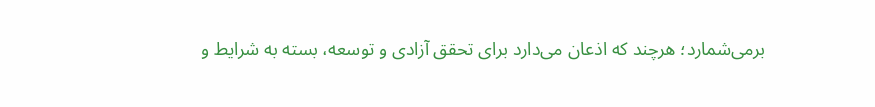برمی‌شمارد؛ هرچند که اذعان می‌دارد برای تحقق آزادی و توسعه، بسته به شرایط و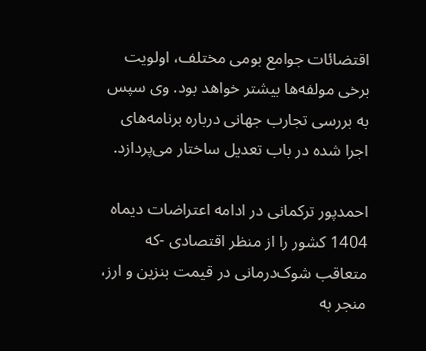اقتضائات جوامع بومی مختلف، اولویت برخی مولفه‌ها بیشتر خواهد بود. وی سپس به بررسی تجارب جهانی درباره برنامه‌های اجرا شده در باب تعدیل ساختار می‌پردازد.

احمدپور ترکمانی در ادامه اعتراضات دیماه 1404 کشور را از منظر اقتصادی -که متعاقب شوک‌درمانی در قیمت بنزین و ارز، منجر به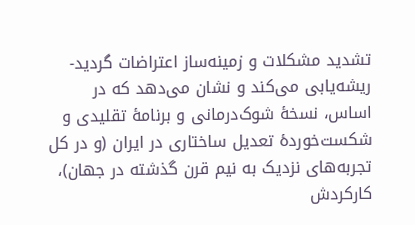تشدید مشکلات و زمینه‌ساز اعتراضات گردید- ریشه‌یابی می‌کند و نشان می‌دهد که در اساس، نسخۀ شوک‌درمانی و برنامۀ تقلیدی و شکست‌خوردۀ تعدیل ساختاری در ایران (و در کل تجربه‌های نزدیک به نیم قرن گذشته در جهان)، کارکردش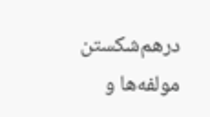درهم‌شکستن مولفه‌ها و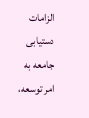الزامات دستیابی جامعه به امر توسعه،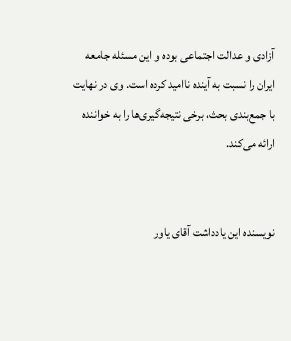آزادی و عدالت اجتماعی بوده و این مسئله جامعه ایران را نسبت به آینده ناامید کرده است. وی در نهایت با جمع‌بندی بحث، برخی نتیجه‌گیری‌ها را به خواننده ارائه می‌کند.


نویسنده این یادداشت آقای یاور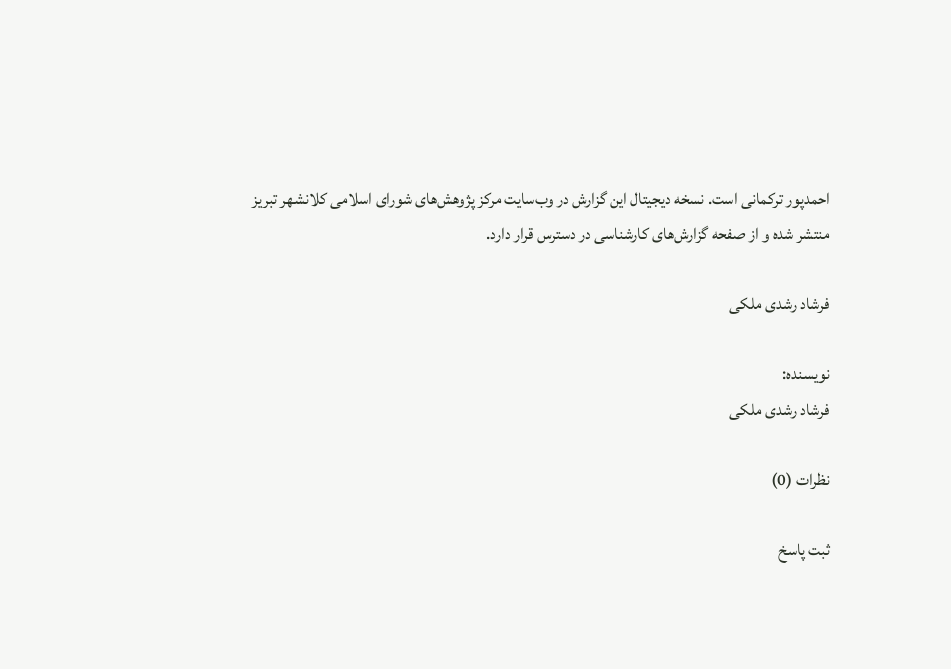احمدپور ترکمانی است. نسخه دیجیتال این گزارش در وب‌سایت مرکز پژوهش‌های شورای اسلامی کلانشهر تبریز منتشر شده و از صفحه گزارش‌های کارشناسی در دسترس قرار دارد.

فرشاد رشدی ملکی

نویسنده:
فرشاد رشدی ملکی

نظرات (0)

ثبت پاسخ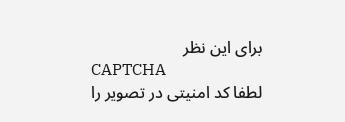برای این نظر
CAPTCHA
لطفا کد امنیتی در تصویر را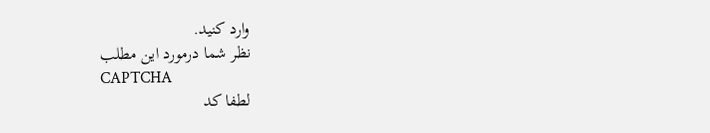وارد کنید.
نظر شما درمورد این مطلب
CAPTCHA
لطفا کد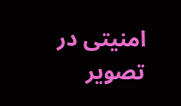امنیتی در تصویر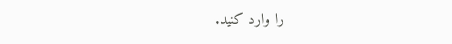را وارد کنید.